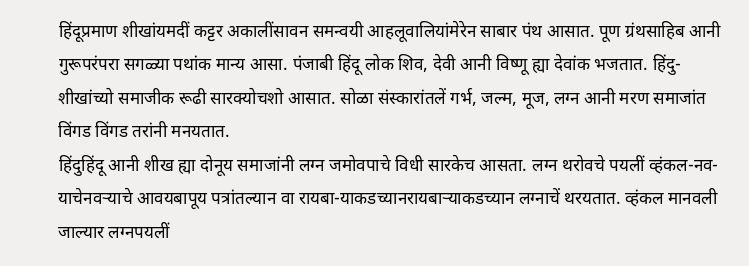हिंदूप्रमाण शीखांयमदीं कट्टर अकालींसावन समन्वयी आहलूवालियांमेरेन साबार पंथ आसात. पूण ग्रंथसाहिब आनी गुरूपरंपरा सगळ्या पथांक मान्य आसा. पंजाबी हिंदू लोक शिव, देवी आनी विष्णू ह्या देवांक भजतात. हिंदु-शीखांच्यो समाजीक रूढी सारक्योचशो आसात. सोळा संस्कारांतलें गर्भ, जल्म, मूज, लग्न आनी मरण समाजांत विंगड विंगड तरांनी मनयतात.
हिंदुहिंदू आनी शीख ह्या दोनूय समाजांनी लग्न जमोवपाचे विधी सारकेच आसता. लग्न थरोवचे पयलीं व्हंकल-नव-याचेनवऱ्याचे आवयबापूय पत्रांतल्यान वा रायबा-याकडच्यानरायबाऱ्याकडच्यान लग्नाचें थरयतात. व्हंकल मानवली जाल्यार लग्नपयलीं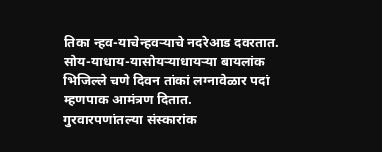तिका न्हव-याचेन्हवऱ्याचे नदरेआड दवरतात. सोय-याधाय-यासोयऱ्याधायऱ्या बायलांक भिजिल्ले चणे दिवन तांकां लग्नावेळार पदां म्हणपाक आमंत्रण दितात.
गुरवारपणांतल्या संस्कारांक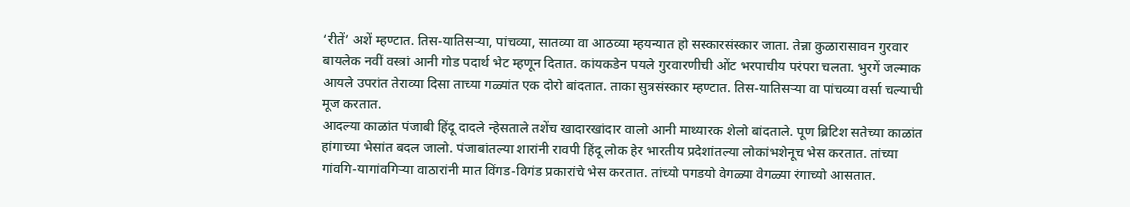‘रीतें’ अशें म्हण्टात. तिस-यातिसऱ्या, पांचव्या, सातव्या वा आठव्या म्हयन्यात हो सस्कारसंस्कार जाता. तेन्ना कुळारासावन गुरवार बायलेक नवीं वस्त्रां आनी गोड पदार्थ भेट म्हणून दितात. कांयकडेन पयले गुरवारणीची ओंट भरपाचीय परंपरा चलता. भुरगें जल्माक आयले उपरांत तेराव्या दिसा ताच्या गळ्यांत एक दोरो बांदतात. ताका सुत्रसंस्कार म्हण्टात. तिस-यातिसऱ्या वा पांचव्या वर्सा चल्याची मूज करतात.
आदल्या काळांत पंजाबी हिंदू दादले न्हेसताले तशेंच खादारखांदार वालो आनी माथ्यारक शेलो बांदताले. पूण ब्रिटिश सतेच्या काळांत हांगाच्या भेसांत बदल जालो. पंजाबांतल्या शारांनी रावपी हिंदू लोक हेर भारतीय प्रदेशांतल्या लोकांभशेनूच भेस करतात. तांच्या गांवगि-यागांवगिऱ्या वाठारांनी मात विंगड-विगंड प्रकारांचे भेस करतात. तांच्यो पगडयो वेगळ्या वेगळ्या रंगाच्यो आसतात.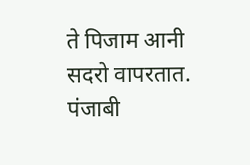ते पिजाम आनी सदरो वापरतात. पंजाबी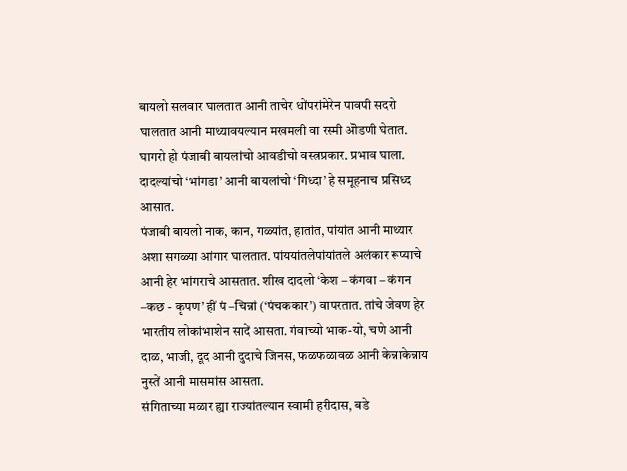बायलो सलवार घालतात आनी ताचेर धोंपरांमेरेन पावपी सदरो घालतात आनी माथ्यावयल्यान मखमली वा रस्मी ऒडणी घेतात. घागरो हो पंजाबी बायलांचो आवडीचो वस्त्रप्रकार. प्रभाव घाला. दादल्यांचो ‘भांगडा’ आनी बायलांचो ‘गिध्दा’ हे समूहनाच प्रसिध्द आसात.
पंजाबी बायलो नाक, कान, गळ्यांत, हातांत, पांयांत आनी माथ्यार अशा सगळ्या आंगार घालतात. पांययांतलेपांयांतले अलंकार रूप्याचे आनी हेर भांगराचे आसतात. शीख दादलो ‘केश – कंगवा – कंगन –कछ - कृपण’ हीं पं –चिन्नां (‘पंचककार’) वापरतात. तांचे जेवण हेर भारतीय लोकांभाशेन सादें आसता. गंवाच्यो भाक-यो, चणे आनी दाळ, भाजी, दूद आनी दुदाचे जिनस, फळफळावळ आनी केन्नाकेन्नाय नुस्तें आनी मासमांस आसता.
संगिताच्या मळार ह्या राज्यांतल्यान स्वामी हरीदास, बडे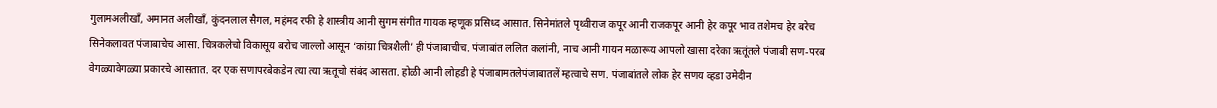गुलामअलीखाँ, अमानत अलीखाँ, कुंदनलाल सैगल, महंमद रफी हे शास्त्रीय आनी सुगम संगीत गायक म्हणूक प्रसिध्द आसात. सिनेमांतले पृथ्वीराज कपूर आनी राजकपूर आनी हेर कपूर भाव तशेमच हेर बरेच सिनेकलावत पंजाबाचेच आसा. चित्रकलेचो विकासूय बरोच जाल्लो आसून ‘कांग्रा चित्रशैली’ ही पंजाबाचीच. पंजाबांत ललित कलांनी, नाच आनी गायन मळारूय आपलो खासा दरेका ऋतूंतले पंजाबी सण-परब वेगळ्यावेगळ्या प्रकारचे आसतात. दर एक सणापरबेकडेन त्या त्या ऋतूचो संबंद आसता. होळी आनी लोहडी हे पंजाबामतलेपंजाबातलें म्हत्वाचे सण. पंजाबांतले लोक हेर सणय व्हडा उमेदीन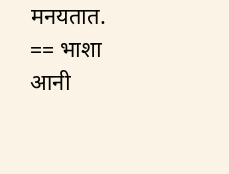मनयतात.
== भाशा आनी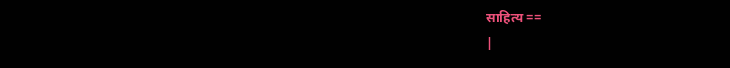साहित्य ==
|